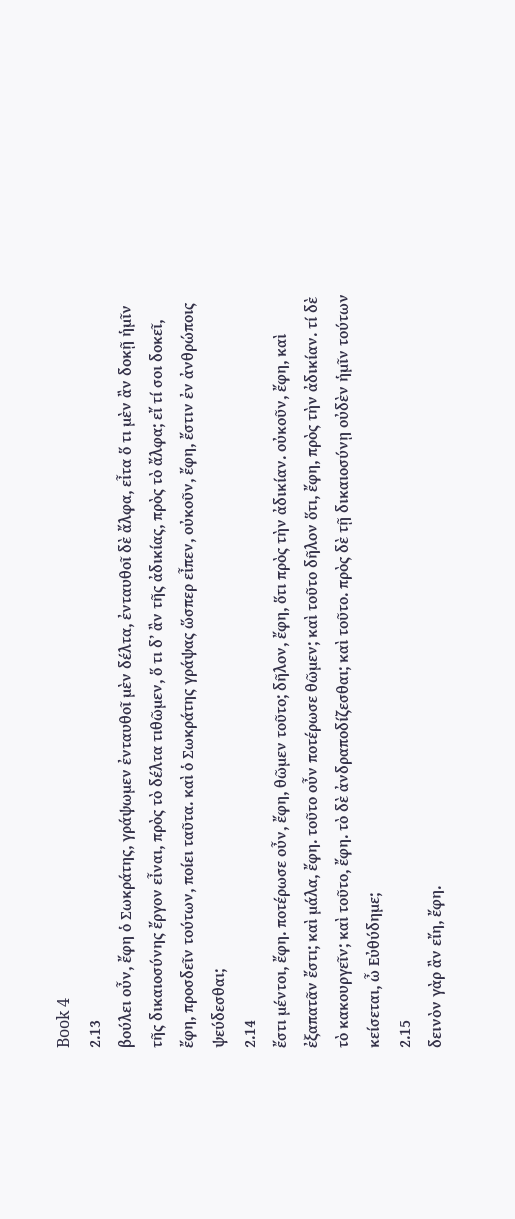Book 4
2.13
βούλει οὖν, ἔφη ὁ Σωκράτης, γράψωμεν ἐνταυθοῖ μὲν δέλτα, ἐνταυθοῖ δὲ ἄλφα, εἶτα ὅ τι μὲν ἂν δοκῇ ἡμῖν τῆς δικαιοσύνης ἔργον εἶναι, πρὸς τὸ δέλτα τιθῶμεν, ὅ τι δʼ ἂν τῆς ἀδικίας, πρὸς τὸ ἄλφα; εἴ τί σοι δοκεῖ, ἔφη, προσδεῖν τούτων, ποίει ταῦτα. καὶ ὁ Σωκράτης γράψας ὥσπερ εἶπεν, οὐκοῦν, ἔφη, ἔστιν ἐν ἀνθρώποις ψεύδεσθαι;
2.14
ἔστι μέντοι, ἔφη. ποτέρωσε οὖν, ἔφη, θῶμεν τοῦτο; δῆλον, ἔφη, ὅτι πρὸς τὴν ἀδικίαν. οὐκοῦν, ἔφη, καὶ ἐξαπατᾶν ἔστι; καὶ μάλα, ἔφη. τοῦτο οὖν ποτέρωσε θῶμεν; καὶ τοῦτο δῆλον ὅτι, ἔφη, πρὸς τὴν ἀδικίαν. τί δὲ τὸ κακουργεῖν; καὶ τοῦτο, ἔφη. τὸ δὲ ἀνδραποδίζεσθαι; καὶ τοῦτο. πρὸς δὲ τῇ δικαιοσύνῃ οὐδὲν ἡμῖν τούτων κείσεται, ὦ Εὐθύδημε;
2.15
δεινὸν γὰρ ἂν εἴη, ἔφη.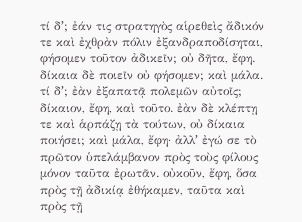τί δʼ; ἐάν τις στρατηγὸς αἱρεθεὶς ἄδικόν τε καὶ ἐχθρὰν πόλιν ἐξανδραποδίσηται, φήσομεν τοῦτον ἀδικεῖν; οὐ δῆτα, ἔφη. δίκαια δὲ ποιεῖν οὐ φήσομεν; καὶ μάλα. τί δʼ; ἐὰν ἐξαπατᾷ πολεμῶν αὐτοῖς; δίκαιον, ἔφη, καὶ τοῦτο. ἐὰν δὲ κλέπτῃ τε καὶ ἁρπάζῃ τὰ τούτων, οὐ δίκαια ποιήσει; καὶ μάλα, ἔφη· ἀλλʼ ἐγώ σε τὸ πρῶτον ὑπελάμβανον πρὸς τοὺς φίλους μόνον ταῦτα ἐρωτᾶν. οὐκοῦν, ἔφη, ὅσα πρὸς τῇ ἀδικίᾳ ἐθήκαμεν, ταῦτα καὶ πρὸς τῇ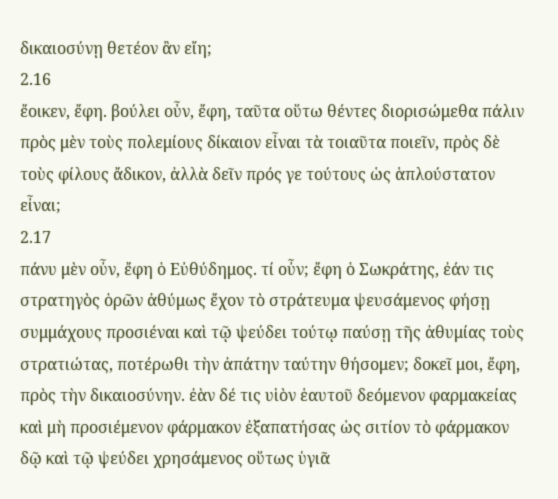δικαιοσύνῃ θετέον ἂν εἴη;
2.16
ἔοικεν, ἔφη. βούλει οὖν, ἔφη, ταῦτα οὕτω θέντες διορισώμεθα πάλιν πρὸς μὲν τοὺς πολεμίους δίκαιον εἶναι τὰ τοιαῦτα ποιεῖν, πρὸς δὲ τοὺς φίλους ἄδικον, ἀλλὰ δεῖν πρός γε τούτους ὡς ἁπλούστατον εἶναι;
2.17
πάνυ μὲν οὖν, ἔφη ὁ Εὐθύδημος. τί οὖν; ἔφη ὁ Σωκράτης, ἐάν τις στρατηγὸς ὁρῶν ἀθύμως ἔχον τὸ στράτευμα ψευσάμενος φήσῃ συμμάχους προσιέναι καὶ τῷ ψεύδει τούτῳ παύσῃ τῆς ἀθυμίας τοὺς στρατιώτας, ποτέρωθι τὴν ἀπάτην ταύτην θήσομεν; δοκεῖ μοι, ἔφη, πρὸς τὴν δικαιοσύνην. ἐὰν δέ τις υἱὸν ἑαυτοῦ δεόμενον φαρμακείας καὶ μὴ προσιέμενον φάρμακον ἐξαπατήσας ὡς σιτίον τὸ φάρμακον δῷ καὶ τῷ ψεύδει χρησάμενος οὕτως ὑγιᾶ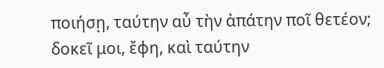ποιήσῃ, ταύτην αὖ τὴν ἀπάτην ποῖ θετέον; δοκεῖ μοι, ἔφη, καὶ ταύτην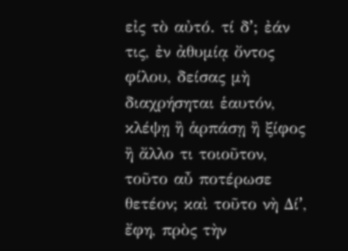εἰς τὸ αὐτό. τί δʼ; ἐάν τις, ἐν ἀθυμίᾳ ὄντος φίλου, δείσας μὴ διαχρήσηται ἑαυτόν, κλέψῃ ἢ ἁρπάσῃ ἢ ξίφος ἢ ἄλλο τι τοιοῦτον, τοῦτο αὖ ποτέρωσε θετέον; καὶ τοῦτο νὴ Δίʼ, ἔφη, πρὸς τὴν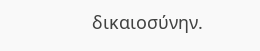δικαιοσύνην.